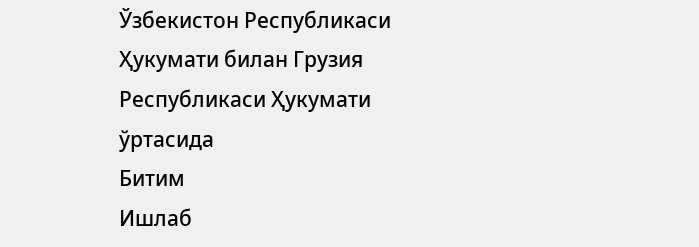Ўзбекистон Республикаси Ҳукумати билан Грузия Республикаси Ҳукумати ўртасида
Битим
Ишлаб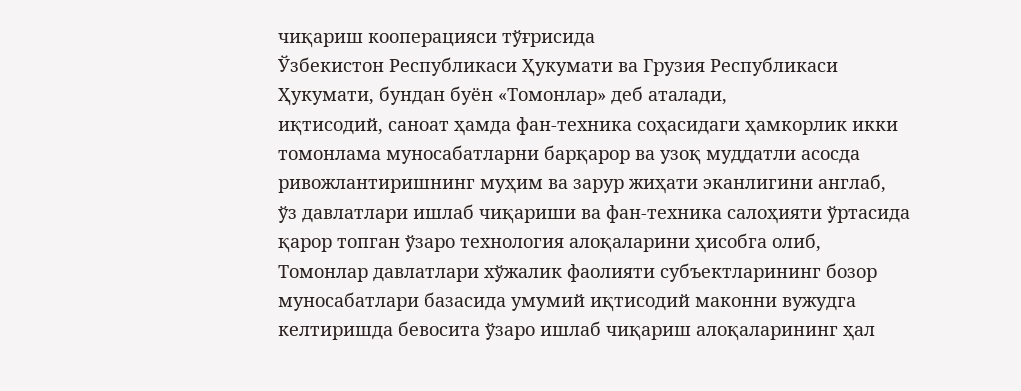чиқариш кооперацияси тўғрисида
Ўзбекистон Республикаси Ҳукумати ва Грузия Республикаси Ҳукумати, бундан буён «Томонлар» деб аталади,
иқтисодий, саноат ҳамда фан-техника соҳасидаги ҳамкорлик икки томонлама муносабатларни барқарор ва узоқ муддатли асосда ривожлантиришнинг муҳим ва зарур жиҳати эканлигини англаб,
ўз давлатлари ишлаб чиқариши ва фан-техника салоҳияти ўртасида қарор топган ўзаро технология алоқаларини ҳисобга олиб,
Томонлар давлатлари хўжалик фаолияти субъектларининг бозор муносабатлари базасида умумий иқтисодий маконни вужудга келтиришда бевосита ўзаро ишлаб чиқариш алоқаларининг ҳал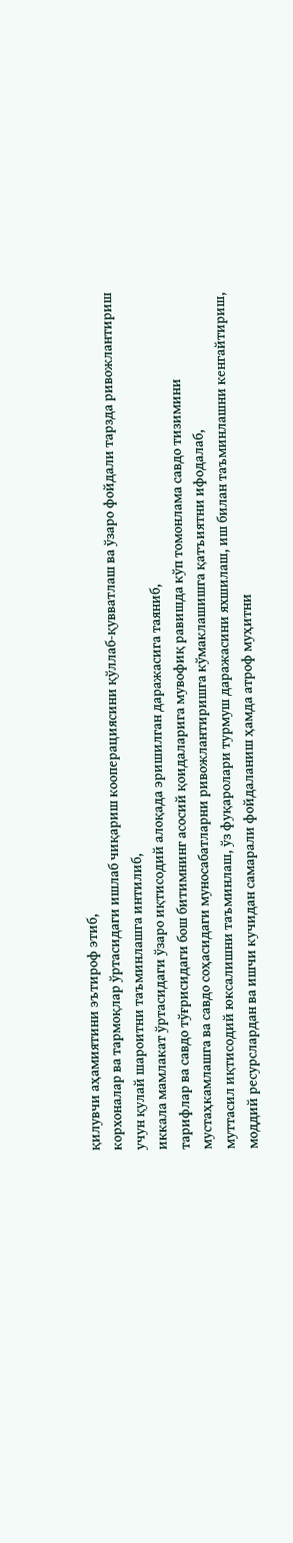қилувчи аҳамиятини эътироф этиб,
корхоналар ва тармоқлар ўртасидаги ишлаб чиқариш кооперациясини қўллаб-қувватлаш ва ўзаро фойдали тарзда ривожлантириш учун қулай шароитни таъминлашга интилиб,
иккала мамлакат ўртасидаги ўзаро иқтисодий алоқада эришилган даражасига таяниб,
тарифлар ва савдо тўғрисидаги бош битимнинг асосий қоидаларига мувофиқ равишда кўп томонлама савдо тизимини мустаҳкамлашга ва савдо соҳасидаги муносабатларни ривожлантиришга кўмаклашишга қатъиятни ифодалаб,
муттасил иқтисодий юксалишни таъминлаш, ўз фуқаролари турмуш даражасини яхшилаш, иш билан таъминлашни кенгайтириш, моддий ресурслардан ва ишчи кучидан самарали фойдаланиш ҳамда атроф муҳитни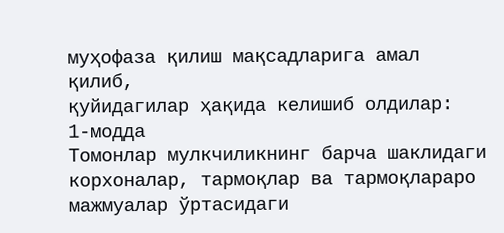муҳофаза қилиш мақсадларига амал қилиб,
қуйидагилар ҳақида келишиб олдилар:
1-модда
Томонлар мулкчиликнинг барча шаклидаги корхоналар, тармоқлар ва тармоқлараро мажмуалар ўртасидаги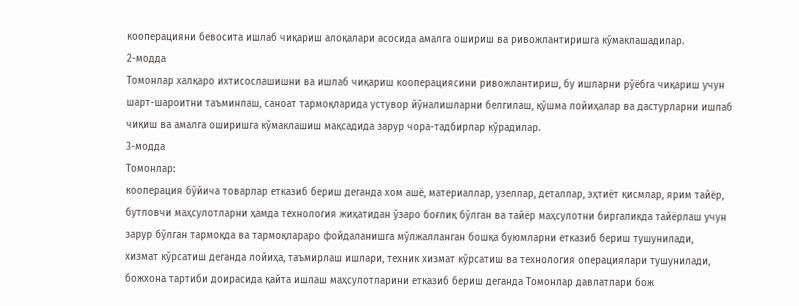кооперацияни бевосита ишлаб чиқариш алоқалари асосида амалга ошириш ва ривожлантиришга кўмаклашадилар.
2-модда
Томонлар халқаро ихтисослашишни ва ишлаб чиқариш кооперациясини ривожлантириш, бу ишларни рўёбга чиқариш учун шарт-шароитни таъминлаш, саноат тармоқларида устувор йўналишларни белгилаш, қўшма лойиҳалар ва дастурларни ишлаб чиқиш ва амалга оширишга кўмаклашиш мақсадида зарур чора-тадбирлар кўрадилар.
3-модда
Томонлар:
кооперация бўйича товарлар етказиб бериш деганда хом ашё, материаллар, узеллар, деталлар, эҳтиёт қисмлар, ярим тайёр, бутловчи маҳсулотларни ҳамда технология жиҳатидан ўзаро боғлиқ бўлган ва тайёр маҳсулотни биргаликда тайёрлаш учун зарур бўлган тармоқда ва тармоқлараро фойдаланишга мўлжалланган бошқа буюмларни етказиб бериш тушунилади,
хизмат кўрсатиш деганда лойиҳа, таъмирлаш ишлари, техник хизмат кўрсатиш ва технология операциялари тушунилади,
божхона тартиби доирасида қайта ишлаш маҳсулотларини етказиб бериш деганда Томонлар давлатлари бож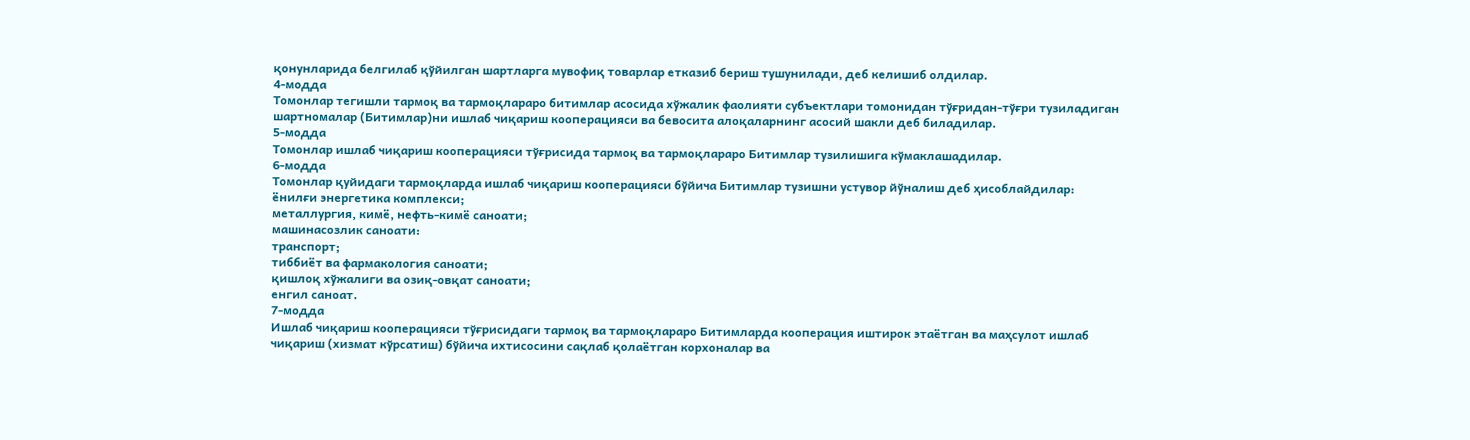қонунларида белгилаб қўйилган шартларга мувофиқ товарлар етказиб бериш тушунилади, деб келишиб олдилар.
4-модда
Томонлар тегишли тармоқ ва тармоқлараро битимлар асосида хўжалик фаолияти субъектлари томонидан тўғридан-тўғри тузиладиган шартномалар (Битимлар)ни ишлаб чиқариш кооперацияси ва бевосита алоқаларнинг асосий шакли деб биладилар.
5-модда
Томонлар ишлаб чиқариш кооперацияси тўғрисида тармоқ ва тармоқлараро Битимлар тузилишига кўмаклашадилар.
6-модда
Томонлар қуйидаги тармоқларда ишлаб чиқариш кооперацияси бўйича Битимлар тузишни устувор йўналиш деб ҳисоблайдилар:
ёнилғи энергетика комплекси;
металлургия, кимё, нефть-кимё саноати;
машинасозлик саноати:
транспорт;
тиббиёт ва фармакология саноати;
қишлоқ хўжалиги ва озиқ-овқат саноати;
енгил саноат.
7-модда
Ишлаб чиқариш кооперацияси тўғрисидаги тармоқ ва тармоқлараро Битимларда кооперация иштирок этаётган ва маҳсулот ишлаб чиқариш (хизмат кўрсатиш) бўйича ихтисосини сақлаб қолаётган корхоналар ва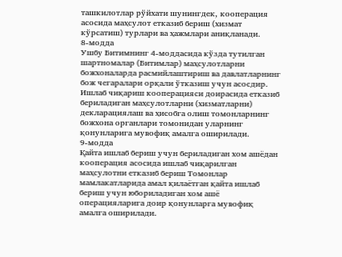ташкилотлар рўйхати шунингдек, кооперация асосида маҳсулот етказиб бериш (хизмат кўрсатиш) турлари ва ҳажмлари аниқланади.
8-модда
Ушбу Битимнинг 4-моддасида кўзда тутилган шартномалар (Битимлар) маҳсулотларни божхоналарда расмийлаштириш ва давлатларнинг бож чегаралари орқали ўтказиш учун асосдир.
Ишлаб чиқариш кооперацияси доирасида етказиб бериладиган маҳсулотларни (хизматларни) декларациялаш ва ҳисобга олиш томонларнинг божхона органлари томонидан уларнинг қонунларига мувофиқ амалга оширилади.
9-модда
Қайта ишлаб бериш учун бериладиган хом ашёдан кооперация асосида ишлаб чиқарилган маҳсулотни етказиб бериш Томонлар мамлакатларида амал қилаётган қайта ишлаб бериш учун юбориладиган хом ашё операцияларига доир қонунларга мувофиқ амалга оширилади.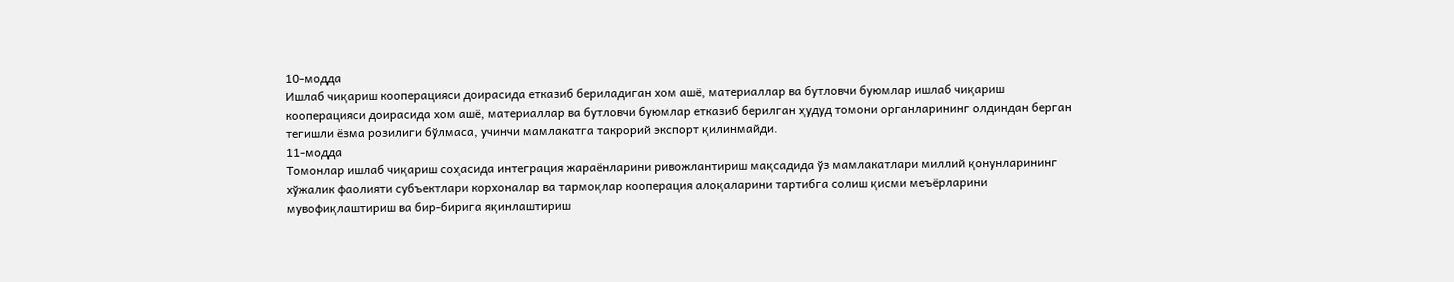10-модда
Ишлаб чиқариш кооперацияси доирасида етказиб бериладиган хом ашё, материаллар ва бутловчи буюмлар ишлаб чиқариш кооперацияси доирасида хом ашё, материаллар ва бутловчи буюмлар етказиб берилган ҳудуд томони органларининг олдиндан берган тегишли ёзма розилиги бўлмаса, учинчи мамлакатга такрорий экспорт қилинмайди.
11-модда
Томонлар ишлаб чиқариш соҳасида интеграция жараёнларини ривожлантириш мақсадида ўз мамлакатлари миллий қонунларининг хўжалик фаолияти субъектлари корхоналар ва тармоқлар кооперация алоқаларини тартибга солиш қисми меъёрларини мувофиқлаштириш ва бир-бирига яқинлаштириш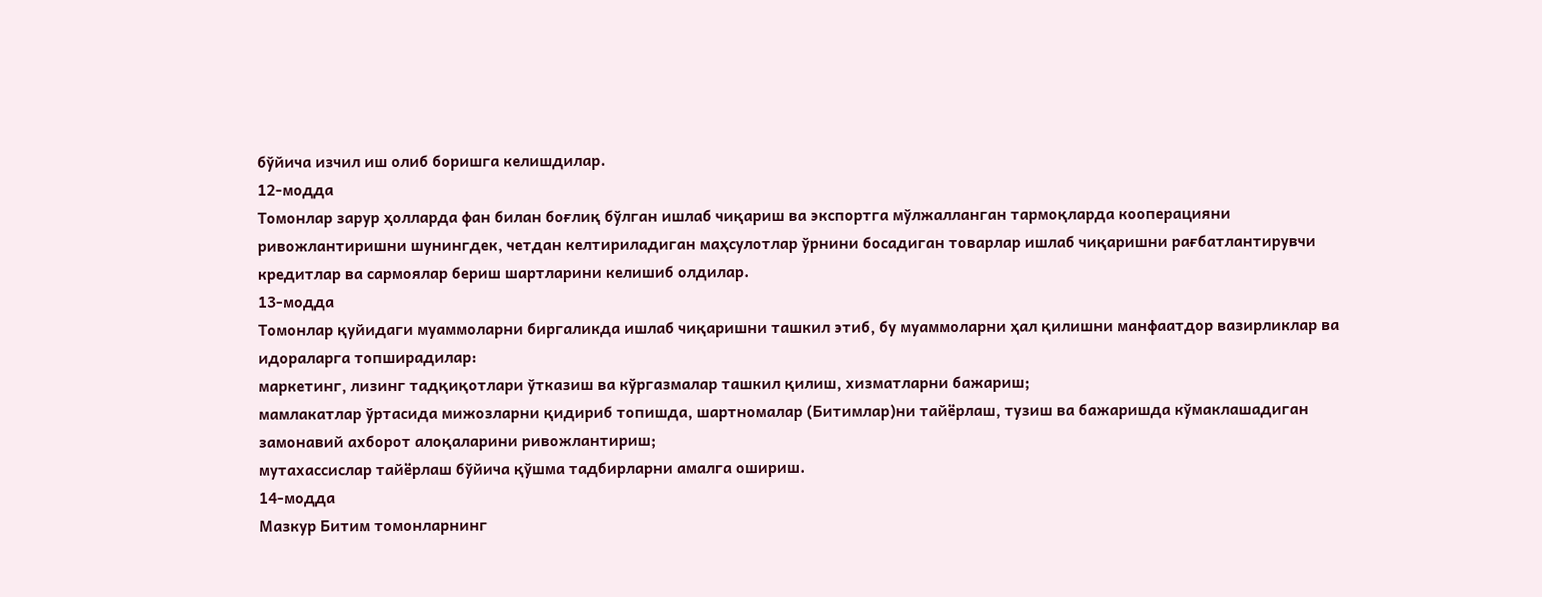бўйича изчил иш олиб боришга келишдилар.
12-модда
Томонлар зарур ҳолларда фан билан боғлиқ бўлган ишлаб чиқариш ва экспортга мўлжалланган тармоқларда кооперацияни ривожлантиришни шунингдек, четдан келтириладиган маҳсулотлар ўрнини босадиган товарлар ишлаб чиқаришни рағбатлантирувчи кредитлар ва сармоялар бериш шартларини келишиб олдилар.
13-модда
Томонлар қуйидаги муаммоларни биргаликда ишлаб чиқаришни ташкил этиб, бу муаммоларни ҳал қилишни манфаатдор вазирликлар ва идораларга топширадилар:
маркетинг, лизинг тадқиқотлари ўтказиш ва кўргазмалар ташкил қилиш, хизматларни бажариш;
мамлакатлар ўртасида мижозларни қидириб топишда, шартномалар (Битимлар)ни тайёрлаш, тузиш ва бажаришда кўмаклашадиган замонавий ахборот алоқаларини ривожлантириш;
мутахассислар тайёрлаш бўйича қўшма тадбирларни амалга ошириш.
14-модда
Мазкур Битим томонларнинг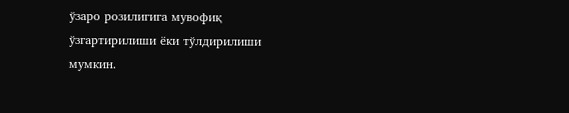ўзаро розилигига мувофиқ ўзгартирилиши ёки тўлдирилиши мумкин.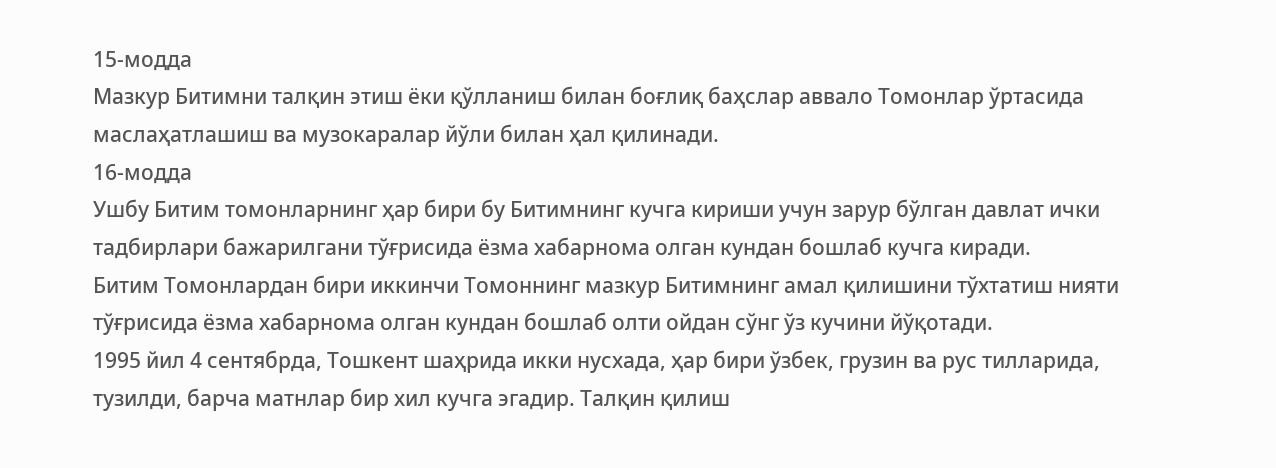15-модда
Мазкур Битимни талқин этиш ёки қўлланиш билан боғлиқ баҳслар аввало Томонлар ўртасида маслаҳатлашиш ва музокаралар йўли билан ҳал қилинади.
16-модда
Ушбу Битим томонларнинг ҳар бири бу Битимнинг кучга кириши учун зарур бўлган давлат ички тадбирлари бажарилгани тўғрисида ёзма хабарнома олган кундан бошлаб кучга киради.
Битим Томонлардан бири иккинчи Томоннинг мазкур Битимнинг амал қилишини тўхтатиш нияти тўғрисида ёзма хабарнома олган кундан бошлаб олти ойдан сўнг ўз кучини йўқотади.
1995 йил 4 сентябрда, Тошкент шаҳрида икки нусхада, ҳар бири ўзбек, грузин ва рус тилларида, тузилди, барча матнлар бир хил кучга эгадир. Талқин қилиш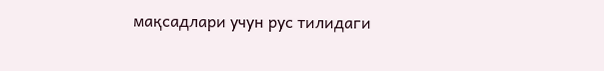мақсадлари учун рус тилидаги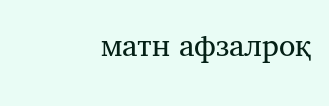матн афзалроқ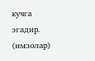кучга эгадир.
(имзолар)